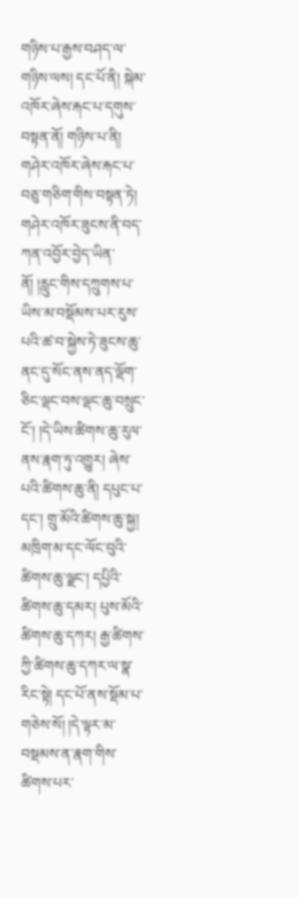གཉིས་པ་རྒྱས་བཤད་ལ་གཉིས་ལས། དང་པོ་ནི། སྐེམ་འཁོར་ཞེས་རྐང་པ་དགུས་བསྟན་ནོ། གཉིས་པ་ནི། གཤེར་འཁོར་ཞེས་རྐང་པ་བཅུ་གཅིག་གིས་བསྟན་ཏེ། གཤེར་འཁོར་ཟུངས་ནི་བད་ཀན་འབྱོར་བྱེད་ཡིན་ནོ། །རླུང་གིས་དཀྲུགས་པ་ཡིས་མ་བསྡོམས་པར་རུས་པའི་ཚ་བ་སྐྱེས་ཏེ་ཟུངས་ཆུ་ནང་དུ་སོང་ནས་ནད་ལྡོག་ཅིང་ལྡང་བས་ལྡང་ཆུ་བསྲུང་ངོ་། །དེ་ཡིས་ཚིགས་ཆུ་རུལ་ནས་རྣག་ཏུ་འགྱུར། ཞེས་པའི་ཚིགས་ཆུ་ནི། དཔུང་པ་དང་། གྲུ་མོའི་ཚིགས་ཆུ་སྐྱ། མཁྲིག་མ་དང་ལོང་བུའི་ཚིགས་ཆུ་ལྗང་། དཔྱིའི་ཚིགས་ཆུ་དམར། པུས་མོའི་ཚིགས་ཆུ་དཀར། རྒྱ་ཚིགས་ཀྱི་ཚིགས་ཆུ་དཀར་ལ་སྣ་རིང་སྟེ། དང་པོ་ནས་སྡོམ་པ་གཅེས་སོ། །དེ་ལྟར་མ་བསྡམས་ན་རྣག་གིས་ཚིགས་པར་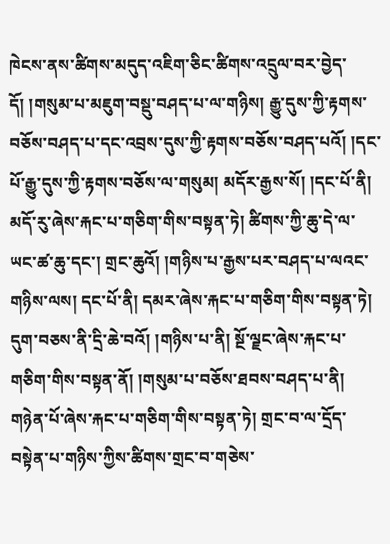ཁེངས་ནས་ཚིགས་མདུད་འཇིག་ཅིང་ཚིགས་འདྲུལ་བར་བྱེད་དོ། །གསུམ་པ་མཇུག་བསྡུ་བཤད་པ་ལ་གཉིས། རྒྱུ་དུས་ཀྱི་རྟགས་བཅོས་བཤད་པ་དང་འབྲས་དུས་ཀྱི་རྟགས་བཅོས་བཤད་པའོ། །དང་པོ་རྒྱུ་དུས་ཀྱི་རྟགས་བཅོས་ལ་གསུམ། མདོར་རྒྱས་སོ། །དང་པོ་ནི། མདོ་རུ་ཞེས་རྐང་པ་གཅིག་གིས་བསྟན་ཏེ། ཚིགས་ཀྱི་ཆུ་དེ་ལ་ཡང་ཚ་ཆུ་དང་། གྲང་ཆུའོ། །གཉིས་པ་རྒྱས་པར་བཤད་པ་ལའང་གཉིས་ལས། དང་པོ་ནི། དམར་ཞེས་རྐང་པ་གཅིག་གིས་བསྟན་ཏེ། དུག་བཅས་ནི་དྲི་ཆེ་བའོ། །གཉིས་པ་ནི། སྔོ་ལྗང་ཞེས་རྐང་པ་གཅིག་གིས་བསྟན་ནོ། །གསུམ་པ་བཅོས་ཐབས་བཤད་པ་ནི། གཉེན་པོ་ཞེས་རྐང་པ་གཅིག་གིས་བསྟན་ཏེ། གྲང་བ་ལ་དྲོད་བསྟེན་པ་གཉིས་ཀྱིས་ཚིགས་གྲང་བ་གཅེས་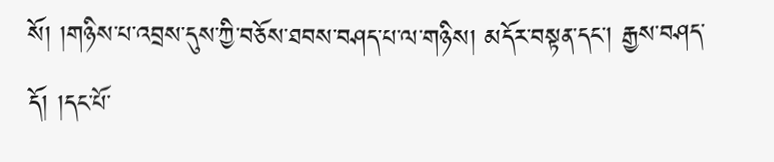སོ། །གཉིས་པ་འབྲས་དུས་ཀྱི་བཅོས་ཐབས་བཤད་པ་ལ་གཉིས། མདོར་བསྟན་དང་། རྒྱས་བཤད་དོ། །དང་པོ་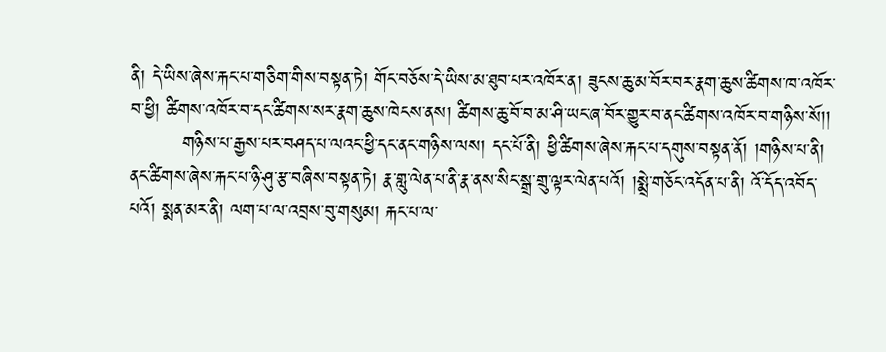ནི། དེ་ཡིས་ཞེས་རྐང་པ་གཅིག་གིས་བསྟན་ཏེ། གོང་བཅོས་དེ་ཡིས་མ་ཐུབ་པར་འཁོར་ན། ཟུངས་ཆུ་མ་བོར་བར་རྣག་ཆུས་ཚིགས་ཁ་འཁོར་བ་ཕྱི། ཚིགས་འཁོར་བ་དང་ཚིགས་སར་རྣག་ཆུས་ཁེངས་ནས། ཚིགས་ཆུ་བོ་བ་མ་ཤི་ཡང་ཞ་བོར་གྱུར་བ་ནང་ཚིགས་འཁོར་བ་གཉིས་སོ།།
        གཉིས་པ་རྒྱས་པར་བཤད་པ་ལའང་ཕྱི་དང་ནང་གཉིས་ལས། དང་པོ་ནི། ཕྱི་ཚིགས་ཞེས་རྐང་པ་དགུས་བསྟན་ནོ། །གཉིས་པ་ནི། ནང་ཚིགས་ཞེས་རྐང་པ་ཉི་ཤུ་རྩ་བཞིས་བསྟན་ཏེ། རྣ་གླུ་ལེན་པ་ནི་རྣ་ནས་སིང་སྒྲ་གྲུ་ལྟར་ལེན་པའོ། །སྨྲེ་གཅོང་འདོན་པ་ནི། འོ་དོད་འབོད་པའོ། སྨན་མར་ནི། ལག་པ་ལ་འབྲས་བུ་གསུམ། རྐང་པ་ལ་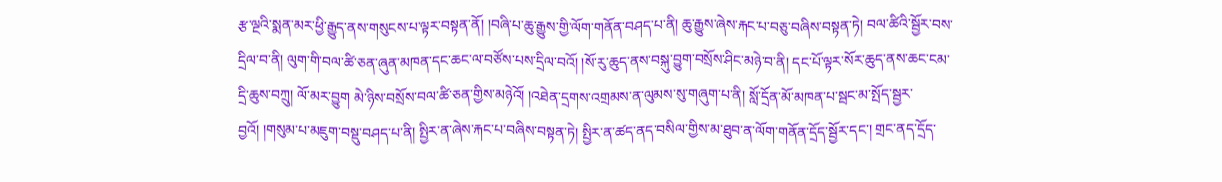རྩ་ལྔའི་སྨན་མར་ཕྱི་རྒྱུད་ནས་གསུངས་པ་ལྟར་བསྟན་ནོ། །བཞི་པ་ཆུ་རྒྱུས་གྱི་ལོག་གནོན་བཤད་པ་ནི། ཆུ་རྒྱུས་ཞེས་རྐང་པ་བཅུ་བཞིས་བསྟན་ཏེ། བལ་ཚིའི་སྦྱོར་བས་དྲིལ་བ་ནི། ལུག་གི་བལ་ཚི་ཅན་ཞུན་མཁན་དང་ཆང་ལ་བཙོས་པས་དྲིལ་བའོ། །སོ་རུ་ཆུད་ནས་བསྐུ་བྱུག་བསྲོས་ཤིང་མཉེ་བ་ནི། དང་པོ་ལྟར་སོར་ཆུད་ནས་ཆང་ངམ་དྲི་ཆུས་བཀྲུ། ལོ་མར་བྱུག མེ་ཉིས་བསྲོས་བལ་ཚི་ཅན་གྱིས་མཉེའོ། །འཐེན་དྲགས་འགྲམས་ན་ལུམས་སུ་གཞུག་པ་ནི། སློ་དྲོན་མོ་མཁན་པ་སྦང་མ་སྤོད་སྦྱར་བྱའོ། །གསུམ་པ་མཇུག་བསྡུ་བཤད་པ་ནི། སྤྱིར་ན་ཞེས་རྐང་པ་བཞིས་བསྟན་ཏེ། སྤྱིར་ན་ཚད་ནད་བསིལ་གྱིས་མ་ཐུབ་ན་ལོག་གནོན་དྲོད་སྦྱོར་དང་། གྲང་ནད་དྲོད་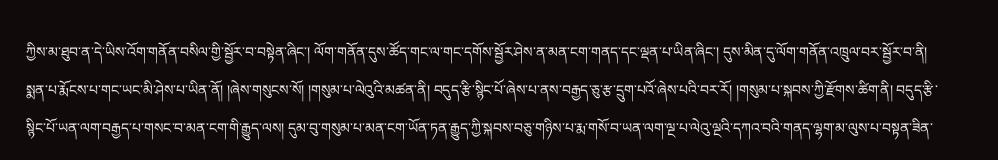ཀྱིས་མ་ཐུབ་ན་དེ་ཡིས་འོག་གནོན་བསིལ་གྱི་སྦྱོར་བ་བསྟེན་ཞིང་། ལོག་གནོན་དུས་ཚོད་གང་ལ་གང་དགོས་སྦྱོར་ཤེས་ན་མན་ངག་གནད་དང་ལྡན་པ་ཡིན་ཞིང་། དུས་མིན་དུ་ལོག་གནོན་འཁྲུལ་བར་སྦྱོར་བ་ནི། སྨན་པ་རྨོངས་པ་གང་ཡང་མི་ཤེས་པ་ཡིན་ནོ། །ཞེས་གསུངས་སོ། །གསུམ་པ་ལེའུའི་མཚན་ནི། བདུད་རྩི་སྙིང་པོ་ཞེས་པ་ནས་བརྒྱད་ཅུ་རྩ་དྲུག་པའོ་ཞེས་པའི་བར་རོ། །གསུམ་པ་སྐབས་ཀྱི་རྫོགས་ཚིག་ནི། བདུད་རྩི་སྙིང་པོ་ཡན་ལག་བརྒྱད་པ་གསང་བ་མན་ངག་གི་རྒྱུད་ལས། དུམ་བུ་གསུམ་པ་མན་ངག་ཡོན་ཏན་རྒྱུད་ཀྱི་སྐབས་བཅུ་གཉིས་པ་རྨ་གསོ་བ་ཡན་ལག་ལྔ་པ་ལེའུ་ལྔའི་དཀའ་བའི་གནད་ལྷག་མ་ལུས་པ་བསྟན་ཟིན་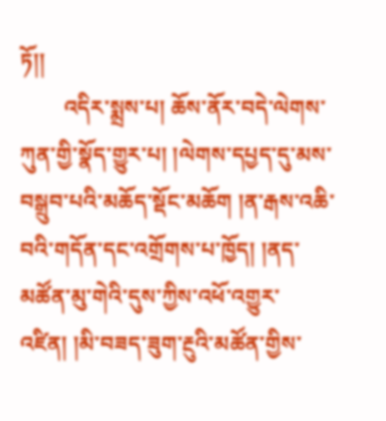ཏོ།།
        འདིར་སྨྲས་པ། ཆོས་ནོར་བདེ་ལེགས་ཀུན་གྱི་སྣོད་གྱུར་པ། །ལེགས་དཔྱད་དུ་མས་བསྒྲུབ་པའི་མཆོད་སྡོང་མཆོག །ན་རྒས་འཆི་བའི་གདོན་དང་འགྲོགས་པ་ཁྱོད། །ནད་མཚོན་མུ་གེའི་དུས་ཀྱིས་འཕོ་འགྱུར་འཛིན། །མི་བཟད་ཟུག་རྔུའི་མཚོན་གྱིས་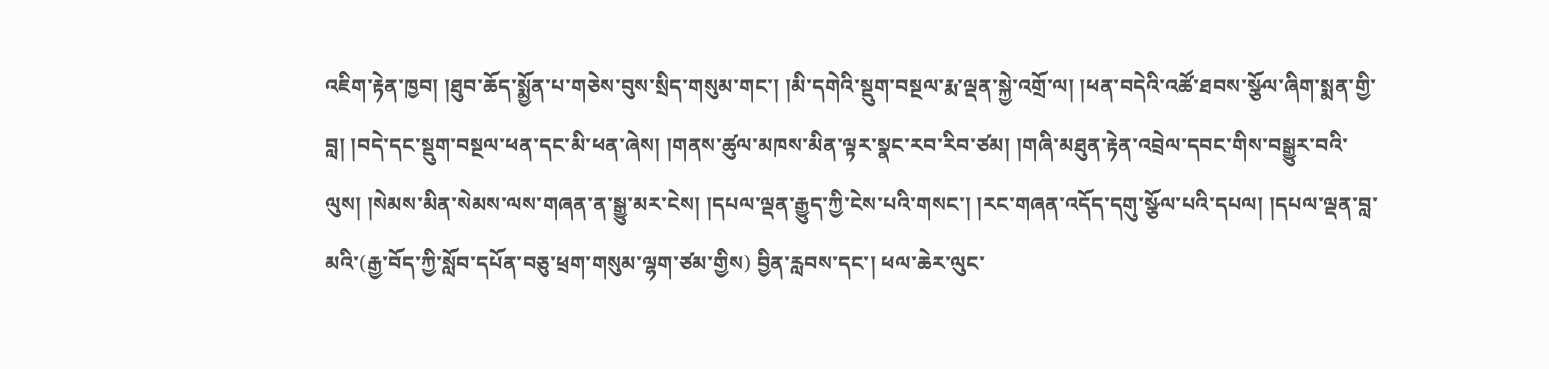འཇིག་རྟེན་ཁྱབ། །ཐུབ་ཆོད་སྨྱོན་པ་གཅེས་བུས་སྲིད་གསུམ་གང་། །མི་དགེའི་སྡུག་བསྔལ་རྨ་ལྡན་སྐྱེ་འགྲོ་ལ། །ཕན་བདེའི་འཚོ་ཐབས་སྩོལ་ཞིག་སྨན་གྱི་བླ། །བདེ་དང་སྡུག་བསྔལ་ཕན་དང་མི་ཕན་ཞེས། །གནས་ཚུལ་མཁས་མིན་ལྟར་སྣང་རབ་རིབ་ཙམ། །གཞི་མཐུན་རྟེན་འབྲེལ་དབང་གིས་བསྒྱུར་བའི་ལུས། །སེམས་མིན་སེམས་ལས་གཞན་ན་སྒྱུ་མར་ངེས། །དཔལ་ལྡན་རྒྱུད་ཀྱི་ངེས་པའི་གསང་། །རང་གཞན་འདོད་དགུ་སྩོལ་པའི་དཔལ། །དཔལ་ལྡན་བླ་མའི་(རྒྱ་བོད་ཀྱི་སློབ་དཔོན་བཅུ་ཕྲག་གསུམ་ལྷག་ཙམ་གྱིས) བྱིན་རླབས་དང་། ཕལ་ཆེར་ལུང་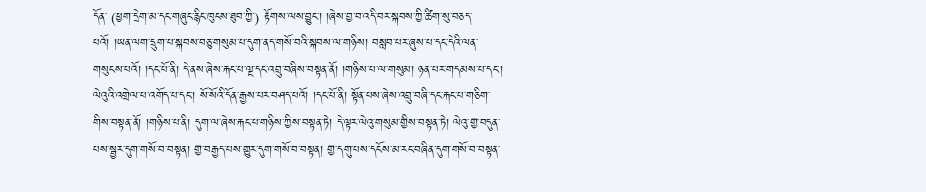དོན་ (ཕྱག་དྲེག་མ་དང་གཞུང་རྙིང་ཁུངས་ཐུབ་ཀྱི་) རྟོགས་ལས་བྱུང་། །ཞེས་བྱ་བ་འདི་བར་སྐབས་ཀྱི་ཚིག་སུ་བཅད་པའོ། །ཡན་ལག་དྲུག་པ་སྐབས་བཅུ་གསུམ་པ་དུག་ནད་གསོ་བའི་སྐབས་ལ་གཉིས། བསླབ་པར་ཞུས་པ་དང་དེའི་ལན་གསུངས་པའོ། །དང་པོ་ནི། དེ་ནས་ཞེས་རྐང་པ་ལྔ་དང་འབྲུ་བཞིས་བསྟན་ནོ། །གཉིས་པ་ལ་གསུམ། ཉན་པར་གདམས་པ་དང་། ལེའུའི་འགྲེལ་པ་འགོད་པ་དང་། སོ་སོའི་དོན་རྒྱས་པར་བཤད་པའོ། །དང་པོ་ནི། སྟོན་པས་ཞེས་འབྲུ་བཞི་དང་རྐང་པ་གཅིག་གིས་བསྟན་ནོ། །གཉིས་པ་ནི། དུག་ལ་ཞེས་རྐང་པ་གཉིས་ཀྱིས་བསྟན་ཏེ། དེ་ལྟར་ལེའུ་གསུམ་གྱིས་བསྟན་ཏེ། ལེའུ་གྱ་བདུན་པས་སྦྱར་དུག་གསོ་བ་བསྟན། གྱ་བརྒྱད་པས་གྱུར་དུག་གསོ་བ་བསྟན། གྱ་དགུ་པས་དངོས་མ་རང་བཞིན་དུག་གསོ་བ་བསྟན་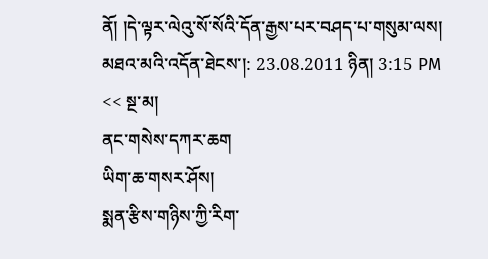ནོ། །དེ་ལྟར་ལེའུ་སོ་སོའི་དོན་རྒྱས་པར་བཤད་པ་གསུམ་ལས།
མཐའ་མའི་འདོན་ཐེངས་།: 23.08.2011 ཉིན། 3:15 PM
<< སྔ་མ།
ནང་གསེས་དཀར་ཆག
ཡིག་ཆ་གསར་ཤོས།
སྨན་རྩིས་གཉིས་ཀྱི་རིག་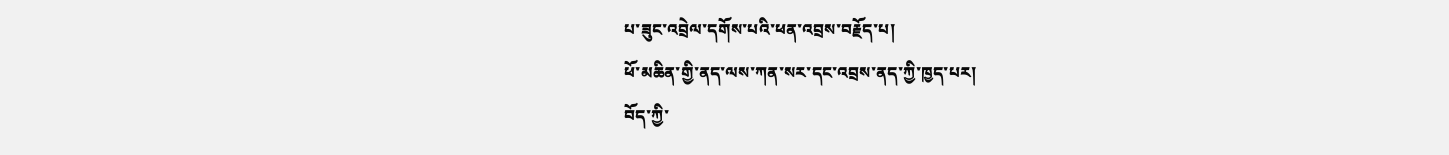པ་ཟུང་འབྲེལ་དགོས་པའི་ཕན་འབྲས་བརྗོད་པ།
ཕོ་མཆིན་གྱི་ནད་ལས་ཀན་སར་དང་འབྲས་ནད་ཀྱི་ཁྱད་པར།
བོད་ཀྱི་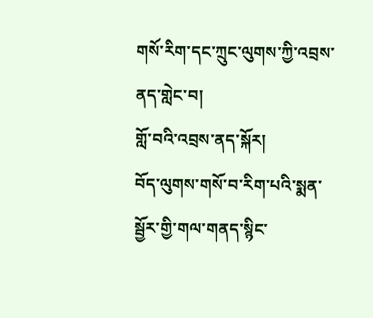གསོ་རིག་དང་ཀྲུང་ལུགས་ཀྱི་འབྲས་ནད་གླེང་བ།
གློ་བའི་འབྲས་ནད་སྐོར།
བོད་ལུགས་གསོ་བ་རིག་པའི་སྨན་སྦྱོར་གྱི་གལ་གནད་སྙིང་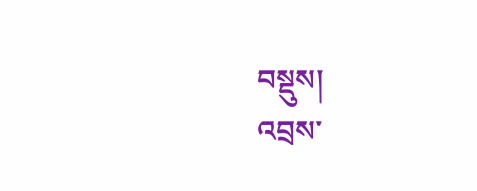བསྡུས།
འབྲས་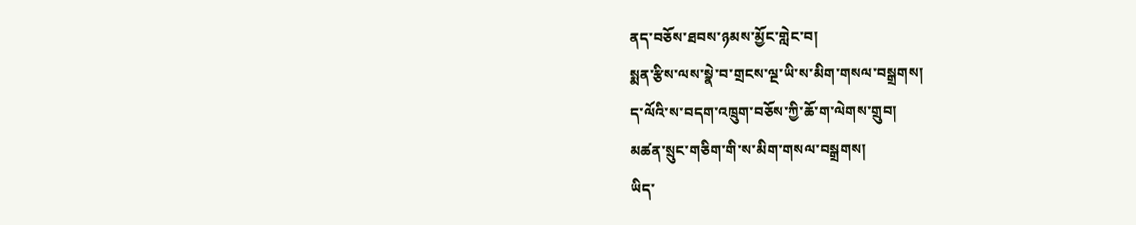ནད་བཅོས་ཐབས་ཉམས་མྱོང་གླེང་བ།
སྨན་རྩིས་ལས་སྣེ་བ་གྲངས་ལྔ་ཡི་ས་མིག་གསལ་བསྒྲགས།
ད་ལོའི་ས་བདག་འཁྲུག་བཅོས་ཀྱི་ཆོ་ག་ལེགས་གྲུབ།
མཚན་སྲུང་གཅིག་གི་ས་མིག་གསལ་བསྒྲགས།
ཡིད་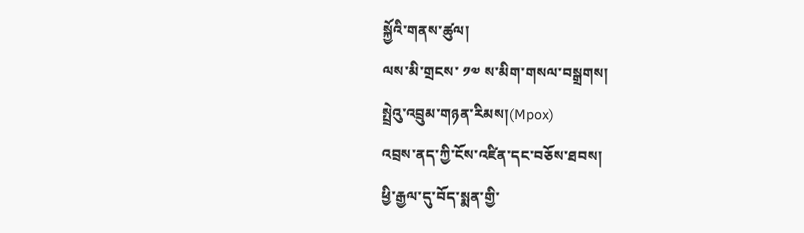སྐྱོའི་གནས་ཚུལ།
ལས་མི་གྲངས་ ༡༧ ས་མིག་གསལ་བསྒྲགས།
སྤྲེའུ་འབྲུམ་གཉན་རིམས།(Mpox)
འབྲས་ནད་ཀྱི་ངོས་འཛིན་དང་བཅོས་ཐབས།
ཕྱི་རྒྱལ་དུ་བོད་སྨན་གྱི་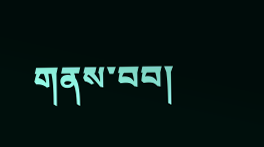གནས་བབ།